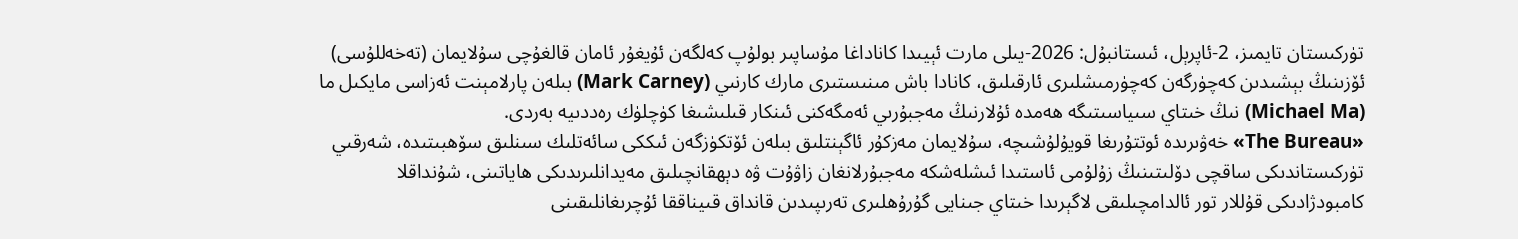تۈركىستان تايمىز، 2-ئاپرېل، ئىستانبۇل: 2026-يىلى مارت ئېيىدا كاناداغا مۇساپىر بولۇپ كەلگەن ئۇيغۇر ئامان قالغۇچى سۇلايمان (تەخەللۇسى) ئۆزىنىڭ بېشىدىن كەچۈرگەن كەچۈرمىشلىرى ئارقىلىق، كانادا باش مىنىستىرى مارك كارنىي (Mark Carney) بىلەن پارلامېنت ئەزاسى مايكىل ما (Michael Ma) نىڭ خىتاي سىياسىتىگە ھەمدە ئۇلارنىڭ مەجبۇرىي ئەمگەكنى ئىنكار قىلىشىغا كۈچلۈك رەددىيە بەردى.
«The Bureau» خەۋىرىدە ئوتتۇرىغا قويۇلۇشىچە، سۇلايمان مەزكۇر ئاگېنتلىق بىلەن ئۆتكۈزگەن ئىككى سائەتلىك سىنلىق سۆھبىتىدە، شەرقىي تۈركىستاندىكى ساقچى دۆلىتىنىڭ زۇلۇمى ئاستىدا ئىشلەشكە مەجبۇرلانغان زاۋۇت ۋە دېھقانچىلىق مەيدانلىرىدىكى ھاياتىنى، شۇنداقلا كامبودژادىكى قۇللار تور ئالدامچىلىقى لاگېرىدا خىتاي جىنايى گۇرۇھلىرى تەرىپىدىن قانداق قىيناققا ئۇچرىغانلىقىنى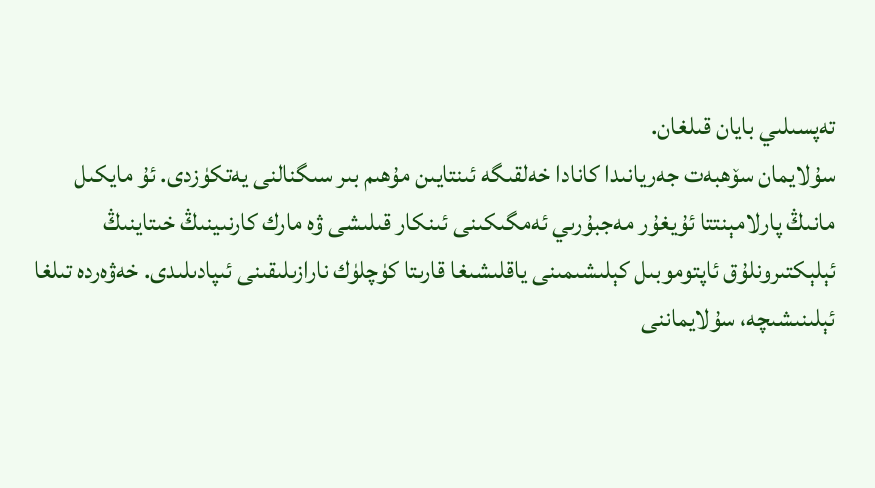تەپسىلىي بايان قىلغان.
سۇلايمان سۆھبەت جەريانىدا كانادا خەلقىگە ئىنتايىن مۇھىم بىر سىگنالنى يەتكۈزدى. ئۇ مايكىل مانىڭ پارلامېنتتا ئۇيغۇر مەجبۇرىي ئەمگىكىنى ئىنكار قىلىشى ۋە مارك كارنىينىڭ خىتاينىڭ ئېلېكتىرونلۇق ئاپتوموبىل كېلىشىمىنى ياقلىشىغا قارىتا كۈچلۈك نارازىلىقىنى ئىپادىلىدى. خەۋەردە تىلغا ئېلىنىشىچە، سۇلايماننى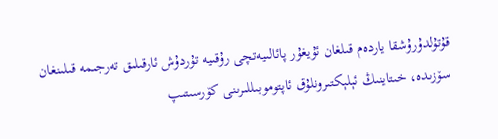قۇتۇلدۇرۇشقا ياردەم قىلغان ئۇيغۇر پائالىيەتچى رۇقىيە تۇردۇش ئارقىلىق تەرجىمە قىلىنغان سۆزىدە، خىتاينىڭ ئېلېكتىرونلۇق ئاپتوموبىللىرىنى كۆرسىتىپ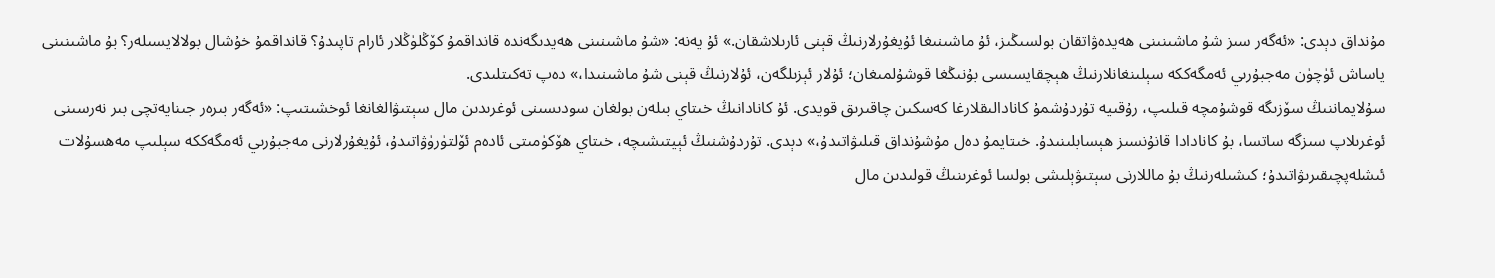مۇنداق دېدى: «ئەگەر سىز شۇ ماشىنىنى ھەيدەۋاتقان بولسىڭىز، ئۇ ماشىنىغا ئۇيغۇرلارنىڭ قېنى ئارىلاشقان.» ئۇ يەنە: «شۇ ماشىنىنى ھەيدىگەندە قانداقمۇ كۆڭلۈڭلار ئارام تاپىدۇ؟ قانداقمۇ خۇشال بولالايسىلەر؟ بۇ ماشىنىنى ياساش ئۈچۈن مەجبۇرىي ئەمگەككە سېلىنغانلارنىڭ ھېچقايسىسى بۇنىڭغا قوشۇلمىغان؛ ئۇلار ئېزىلگەن، ئۇلارنىڭ قېنى شۇ ماشىنىدا،» دەپ تەكىتلىدى.
سۇلايماننىڭ سۆزىگە قوشۇمچە قىلىپ، رۇقىيە تۇردۇشمۇ كانادالىقلارغا كەسكىن چاقىرىق قويدى. ئۇ كانادانىڭ خىتاي بىلەن بولغان سودىسىنى ئوغرىدىن مال سېتىۋالغانغا ئوخشىتىپ: «ئەگەر بىرەر جىنايەتچى بىر نەرسىنى ئوغرىلاپ سىزگە ساتسا، بۇ كانادادا قانۇنسىز ھېسابلىنىدۇ. خىتايمۇ دەل مۇشۇنداق قىلىۋاتىدۇ،» دېدى. تۇردۇشنىڭ ئېيتىشىچە، خىتاي ھۆكۈمىتى ئادەم ئۆلتۈرۈۋاتىدۇ، ئۇيغۇرلارنى مەجبۇرىي ئەمگەككە سېلىپ مەھسۇلات ئىشلەپچىقىرىۋاتىدۇ؛ كىشىلەرنىڭ بۇ ماللارنى سېتىۋېلىشى بولسا ئوغرىنىڭ قولىدىن مال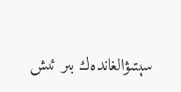سېتىۋالغاندەك بىر ئىش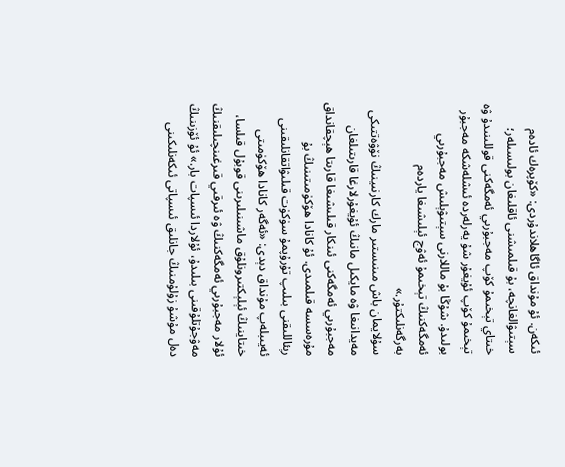ئىكەن. ئۇ مۇنداق ئاگاھلاندۇردى: «كۆپرەك ئادەم سېتىۋالغانچە، بۇ قىلمىشنى ئاقلىغان بولىسىلەر؛ خىتاي تېخىمۇ كۆپ مەجبۇرىي ئەمگەكنى قوللىنىدۇ ۋە تېخىمۇ كۆپ ئۇيغۇر شۇ يەرلەردە ئىشلەشكە مەجبۇر بولىدۇ. شۇڭا بۇ ماللارنى سېتىۋېلىش مەجبۇرىي ئەمگەكنىڭ تېخىمۇ ئەۋج ئېلىشىغا ياردەم بەرگەنلىكتۇر.»
سۇلايمان باش مىنىستىر مارك كارنىينىڭ نۆۋەتتىكى مەيدانىغا ۋە مايكىل مانىڭ ئۇيغۇرلارغا قارىتىلغان مەجبۇرىي ئەمگەكنى ئىنكار قىلىشىغا قارىتا ھېچقانداق مۇرەسسە قىلمىدى. ئۇ كانادا ھۆكۈمىتىنىڭ بۇ رېئاللىقنى بىلىپ تۇرۇپمۇ سۈكۈت قىلىۋاتقانلىقىنى ئەيىبلەپ مۇنداق دېدى: «ئەگەر كانادا ھۆكۈمىتى خىتاينىڭ ئېلېكتىرونلۇق ماشىنىلىرىنى قوبۇل قىلسا، ئۇلار مەجبۇرىي ئەمگەكنىڭ ۋە ئىرقىي قىرغىنچىلىقنىڭ مەۋجۇتلۇقىنى بىلىدۇ، ئۇلاردا ئىسپات بار.» ئۇ ئۆزىنىڭ دەل مۇشۇ زۇلۇمنىڭ جانلىق ئىسپاتى ئىكەنلىكىنى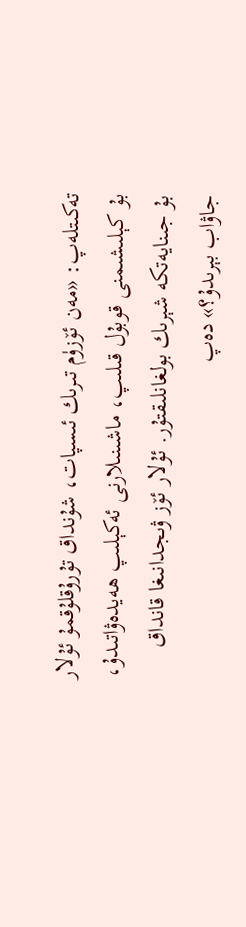تەكىتلەپ: «مەن ئۆزۈم تىرىك ئىسپات، شۇنداق تۇرۇقلۇقمۇ ئۇلار بۇ كېلىشىمنى قوبۇل قىلىپ، ماشىنىلارنى ئەكېلىپ ھەيدەۋاتىدۇ، بۇ جىنايەتكە شېرىك بولغانلىقتۇر. ئۇلار ئۆز ۋىجدانىغا قانداق جاۋاب بېرىدۇ؟» دەپ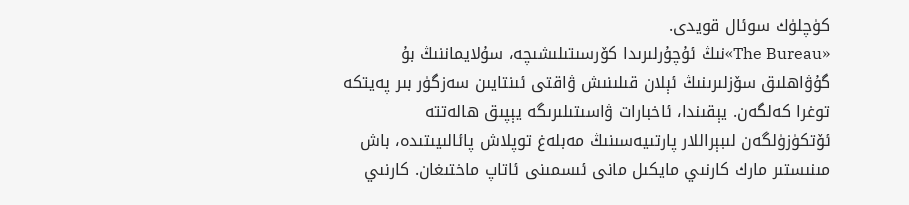كۈچلۈك سوئال قويدى.
«The Bureau»نىڭ ئۇچۇرلىرىدا كۆرسىتىلىشىچە، سۇلايماننىڭ بۇ گۇۋاھلىق سۆزلىرىنىڭ ئېلان قىلىنىش ۋاقتى ئىنتايىن سەزگۈر بىر پەيتكە توغرا كەلگەن. يېقىندا، ئاخبارات ۋاسىتىلىرىگە يېپىق ھالەتتە ئۆتكۈزۈلگەن لىبېراللار پارتىيەسىنىڭ مەبلەغ توپلاش پائالىيىتىدە، باش مىنىستىر مارك كارنىي مايكىل مانى ئىسمىنى ئاتاپ ماختىغان. كارنىي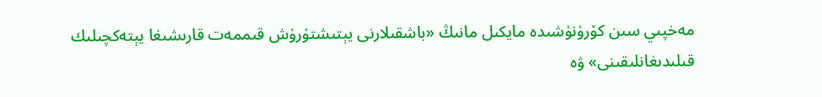مەخپىي سىن كۆرۈنۈشىدە مايكىل مانىڭ «باشقىلارنى يېتىشتۈرۈش قىممەت قارىشىغا يېتەكچىلىك قىلىدىغانلىقىنى» ۋە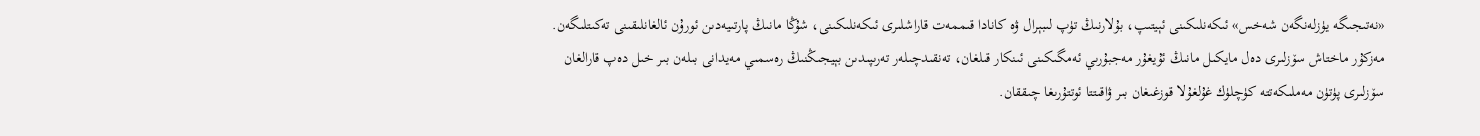«نەتىجىگە يۈزلەنگەن شەخس» ئىكەنلىكىنى ئېيتىپ، بۇلارنىڭ تۈپ لىبېرال ۋە كانادا قىممەت قاراشلىرى ئىكەنلىكىنى، شۇڭا مانىڭ پارتىيەدىن ئورۇن ئالغانلىقىنى تەكىتلىگەن. مەزكۇر ماختاش سۆزلىرى دەل مايكىل مانىڭ ئۇيغۇر مەجبۇرىي ئەمگىكىنى ئىنكار قىلغان، تەنقىدچىلەر تەرىپىدىن بېيجىڭنىڭ رەسمىي مەيدانى بىلەن بىر خىل دەپ قارالغان سۆزلىرى پۈتۈن مەملىكەتتە كۈچلۈك غۇلغۇلا قوزغىغان بىر ۋاقىتتا ئوتتۇرىغا چىققان.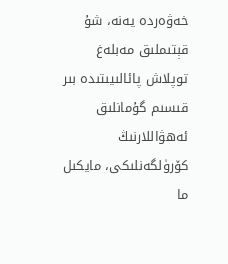خەۋەردە يەنە، شۇ قېتىملىق مەبلەغ توپلاش پائالىيىتىدە بىر قىسىم گۇمانلىق ئەھۋاللارنىڭ كۆرۈلگەنلىكى، مايكىل ما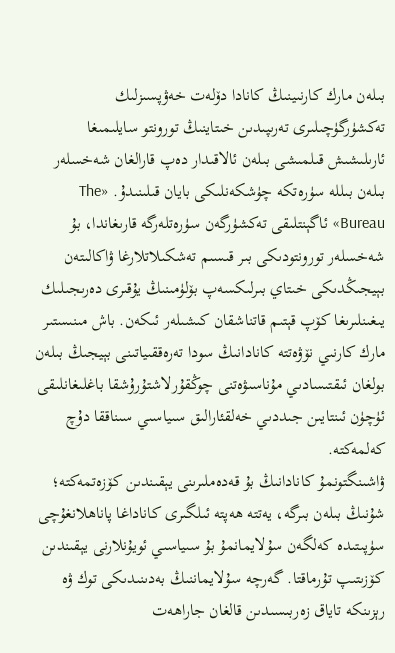بىلەن مارك كارنىينىڭ كانادا دۆلەت خەۋپسىزلىك تەكشۈرگۈچىلىرى تەرىپىدىن خىتاينىڭ تورونتو سايلىمىغا ئارىلىشىش قىلمىشى بىلەن ئالاقىدار دەپ قارالغان شەخسلەر بىلەن بىللە سۈرەتكە چۈشكەنلىكى بايان قىلىنىدۇ. «The Bureau» ئاگېنتلىقى تەكشۈرگەن سۈرەتلەرگە قارىغاندا، بۇ شەخسلەر تورونتودىكى بىر قىسىم تەشكىلاتلارغا ۋاكالىتەن بېيجىڭدىكى خىتاي بىرلىكسەپ بۆلۈمىنىڭ يۇقىرى دەرىجىلىك يىغىنلىرىغا كۆپ قېتىم قاتناشقان كىشىلەر ئىكەن. باش مىنىستىر مارك كارنىي نۆۋەتتە كانادانىڭ سودا تەرەققىياتىنى بېيجىڭ بىلەن بولغان ئىقتىسادىي مۇناسىۋەتنى چوڭقۇرلاشتۇرۇشقا باغلىغانلىقى ئۈچۈن ئىنتايىن جىددىي خەلقئارالىق سىياسىي سىناققا دۇچ كەلمەكتە.
ۋاشىنگتونمۇ كانادانىڭ بۇ قەدەملىرىنى يېقىندىن كۆزەتمەكتە؛ شۇنىڭ بىلەن بىرگە، يەتتە ھەپتە ئىلگىرى كاناداغا پاناھلانغۇچى سۈپىتىدە كەلگەن سۇلايمانمۇ بۇ سىياسىي ئويۇنلارنى يېقىندىن كۆزىتىپ تۇرماقتا. گەرچە سۇلايماننىڭ بەدىنىدىكى توك ۋە رېزىنكە تاياق زەربىسىدىن قالغان جاراھەت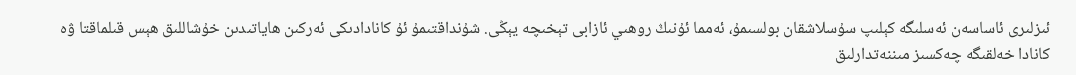ئىزلىرى ئاساسەن ئەسلىگە كېلىپ سۇسلاشقان بولسىمۇ، ئەمما ئۇنىڭ روھىي ئازابى تېخىچە يېڭى. شۇنداقتىمۇ ئۇ كانادادىكى ئەركىن ھاياتىدىن خۇشاللىق ھېس قىلماقتا ۋە كانادا خەلقىگە چەكسىز مىننەتدارلىق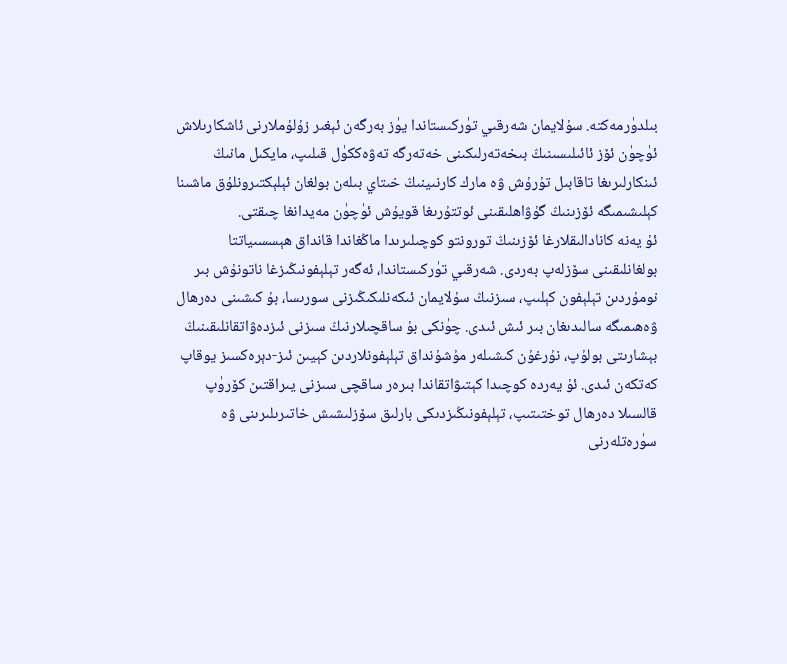بىلدۈرمەكتە. سۇلايمان شەرقىي تۈركىستاندا يۈز بەرگەن ئېغىر زۇلۇملارنى ئاشكارىلاش ئۈچۈن ئۆز ئائىلىسىنىڭ بىخەتەرلىكىنى خەتەرگە تەۋەككۈل قىلىپ، مايكىل مانىڭ ئىنكارلىرىغا تاقابىل تۇرۇش ۋە مارك كارنىينىڭ خىتاي بىلەن بولغان ئېلېكتىرونلۇق ماشىنا كېلىشىمىگە ئۆزىنىڭ گۇۋاھلىقىنى ئوتتۇرىغا قويۇش ئۈچۈن مەيدانغا چىقتى.
ئۇ يەنە كانادالىقلارغا ئۆزىنىڭ تورونتو كوچىلىرىدا ماڭغاندا قانداق ھېسسىياتتا بولغانلىقىنى سۆزلەپ بەردى. شەرقىي تۈركىستاندا، ئەگەر تېلېفونىڭىزغا ناتونۇش بىر نومۇردىن تېلېفون كېلىپ، سىزنىڭ سۇلايمان ئىكەنلىكىڭىزنى سورىسا، بۇ كىشىنى دەرھال ۋەھىمىگە سالىدىغان بىر ئىش ئىدى. چۈنكى بۇ ساقچىلارنىڭ سىزنى ئىزدەۋاتقانلىقىنىڭ بېشارىتى بولۇپ، نۇرغۇن كىشىلەر مۇشۇنداق تېلېفونلاردىن كېيىن ئىز-دېرەكسىز يوقاپ كەتكەن ئىدى. ئۇ يەردە كوچىدا كېتىۋاتقاندا بىرەر ساقچى سىزنى يىراقتىن كۆرۈپ قالسىلا دەرھال توختىتىپ، تېلېفونىڭىزدىكى بارلىق سۆزلىشىش خاتىرىلىرىنى ۋە سۈرەتلەرنى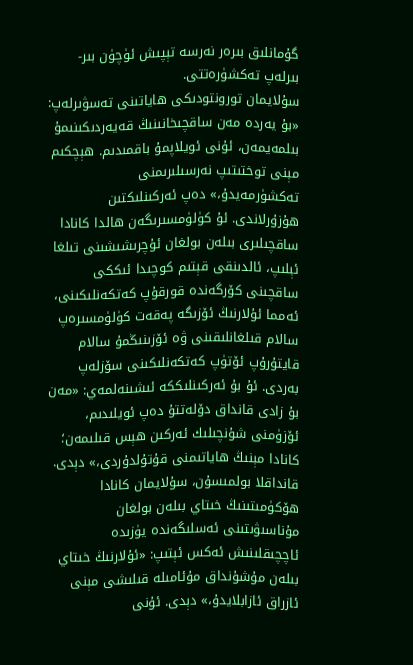گۇمانلىق بىرەر نەرسە تېپىش ئۈچۈن بىر-بىرلەپ تەكشۈرەتتى.
سۇلايمان تورونتودىكى ھاياتىنى تەسۋىرلەپ: «بۇ يەردە مەن ساقچىخانىنىڭ قەيەردىكىنىمۇ بىلمەيمەن، ئۇنى ئويلاپمۇ باقمىدىم. ھېچكىم مېنى توختىتىپ نەرسىلىرىمنى تەكشۈرمەيدۇ،» دەپ ئەركىنلىكتىن ھۇزۇرلاندى. ئۇ كۈلۈمسىرىگەن ھالدا كانادا ساقچىلىرى بىلەن بولغان ئۇچرىشىشىنى تىلغا ئېلىپ، ئالدىنقى قېتىم كوچىدا ئىككى ساقچىنى كۆرگەندە قورقۇپ كەتكەنلىكىنى، ئەمما ئۇلارنىڭ ئۆزىگە پەقەت كۈلۈمسىرەپ سالام قىلغانلىقىنى ۋە ئۆزىنىڭمۇ سالام قايتۇرۇپ ئۆتۈپ كەتكەنلىكىنى سۆزلەپ بەردى. ئۇ بۇ ئەركىنلىككە ئىشىنەلمەي: «مەن بۇ زادى قانداق دۆلەتتۇ دەپ ئويلىدىم، ئۆزۈمنى شۇنچىلىك ئەركىن ھېس قىلىمەن؛ كانادا مېنىڭ ھاياتىمنى قۇتۇلدۇردى،» دېدى.
قانداقلا بولمىسۇن، سۇلايمان كانادا ھۆكۈمىتىنىڭ خىتاي بىلەن بولغان مۇناسىۋىتىنى ئەسلىگەندە يۈزىدە ئاچچىقلىنىش ئەكس ئېتىپ: «ئۇلارنىڭ خىتاي بىلەن مۇشۇنداق مۇئامىلە قىلىشى مېنى ئازراق ئازابلايدۇ،» دېدى. ئۇنى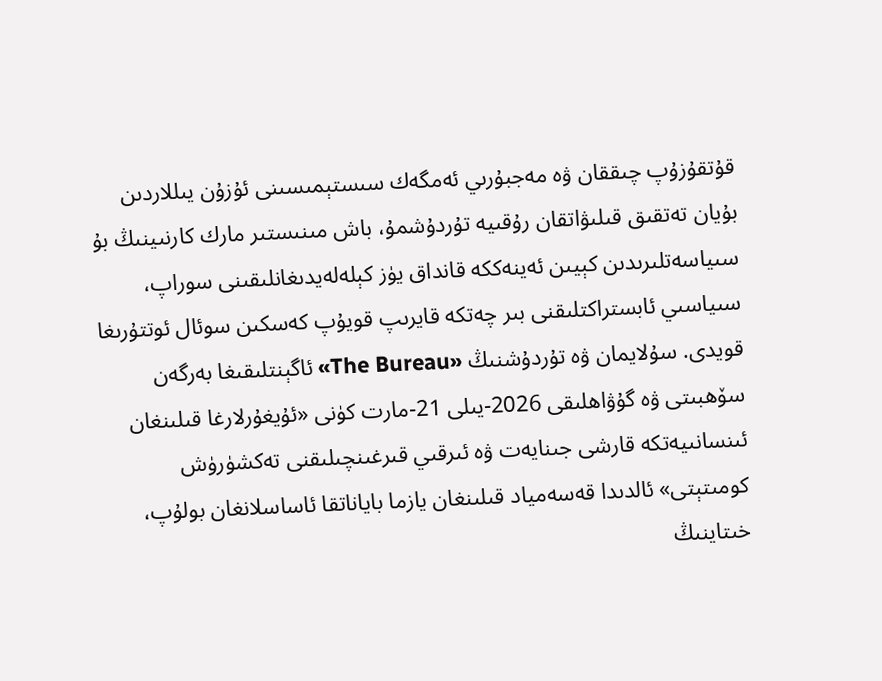قۇتقۇزۇپ چىققان ۋە مەجبۇرىي ئەمگەك سىستېمىسىنى ئۇزۇن يىللاردىن بۇيان تەتقىق قىلىۋاتقان رۇقىيە تۇردۇشمۇ، باش مىنىستىر مارك كارنىينىڭ بۇ سىياسەتلىرىدىن كېيىن ئەينەككە قانداق يۈز كېلەلەيدىغانلىقىنى سوراپ، سىياسىي ئابستراكتلىقنى بىر چەتكە قايرىپ قويۇپ كەسكىن سوئال ئوتتۇرىغا قويدى. سۇلايمان ۋە تۇردۇشنىڭ «The Bureau» ئاگېنتلىقىغا بەرگەن سۆھبىتى ۋە گۇۋاھلىقى 2026-يىلى 21-مارت كۈنى «ئۇيغۇرلارغا قىلىنغان ئىنسانىيەتكە قارشى جىنايەت ۋە ئىرقىي قىرغىنچىلىقنى تەكشۈرۈش كومىتېتى» ئالدىدا قەسەمياد قىلىنغان يازما باياناتقا ئاساسلانغان بولۇپ، خىتاينىڭ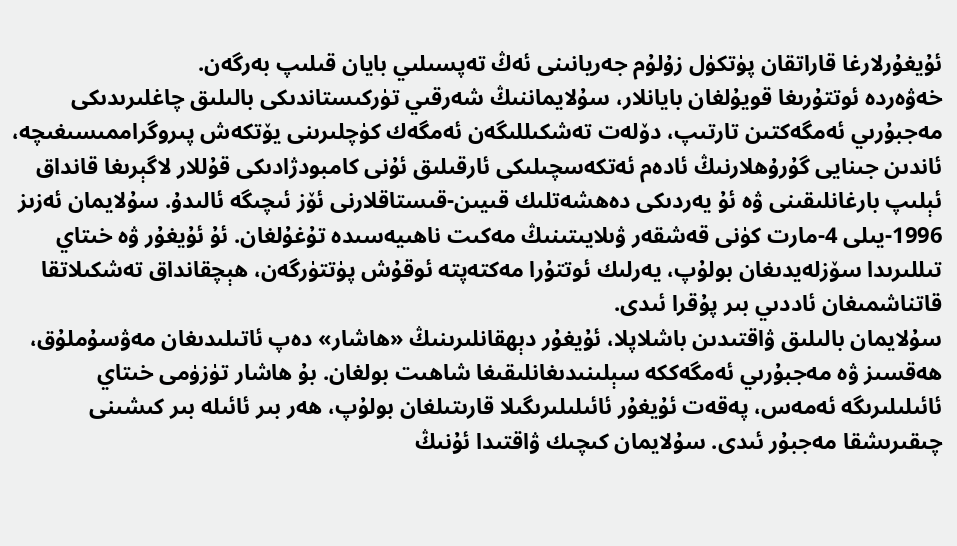ئۇيغۇرلارغا قاراتقان پۈتكۈل زۇلۇم جەريانىنى ئەڭ تەپسىلىي بايان قىلىپ بەرگەن.
خەۋەردە ئوتتۇرىغا قويۇلغان بايانلار، سۇلايماننىڭ شەرقىي تۈركىستاندىكى بالىلىق چاغلىرىدىكى مەجبۇرىي ئەمگەكتىن تارتىپ، دۆلەت تەشكىللىگەن ئەمگەك كۈچلىرىنى يۆتكەش پىروگراممىسىغىچە، ئاندىن جىنايى گۇرۇھلارنىڭ ئادەم ئەتكەسچىلىكى ئارقىلىق ئۇنى كامبودژادىكى قۇللار لاگېرىغا قانداق ئېلىپ بارغانلىقىنى ۋە ئۇ يەردىكى دەھشەتلىك قىيىن-قىستاقلارنى ئۆز ئىچىگە ئالىدۇ. سۇلايمان ئەزىز 1996-يىلى 4-مارت كۈنى قەشقەر ۋىلايىتىنىڭ مەكىت ناھىيەسىدە تۇغۇلغان. ئۇ ئۇيغۇر ۋە خىتاي تىللىرىدا سۆزلەيدىغان بولۇپ، يەرلىك ئوتتۇرا مەكتەپتە ئوقۇش پۈتتۈرگەن، ھېچقانداق تەشكىلاتقا قاتناشمىغان ئاددىي بىر پۇقرا ئىدى.
سۇلايمان بالىلىق ۋاقتىدىن باشلاپلا، ئۇيغۇر دېھقانلىرىنىڭ «ھاشار» دەپ ئاتىلىدىغان مەۋسۇملۇق، ھەقسىز ۋە مەجبۇرىي ئەمگەككە سېلىنىدىغانلىقىغا شاھىت بولغان. بۇ ھاشار تۈزۈمى خىتاي ئائىلىلىرىگە ئەمەس، پەقەت ئۇيغۇر ئائىلىلىرىگىلا قارىتىلغان بولۇپ، ھەر بىر ئائىلە بىر كىشىنى چىقىرىشقا مەجبۇر ئىدى. سۇلايمان كىچىك ۋاقتىدا ئۇنىڭ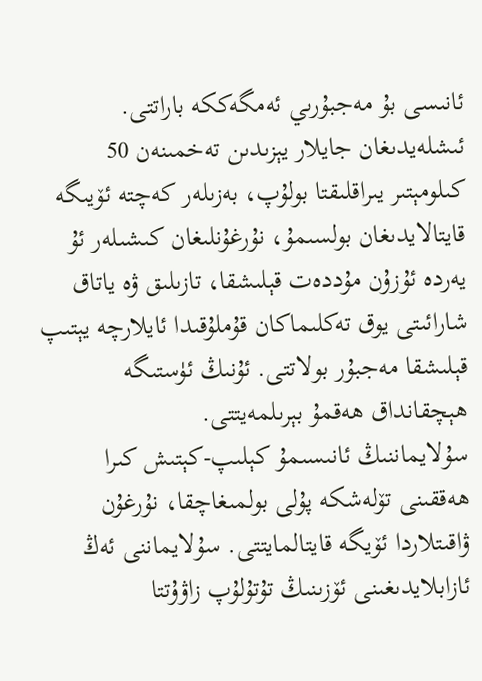ئانىسى بۇ مەجبۇرىي ئەمگەككە باراتتى. ئىشلەيدىغان جايلار يېزىدىن تەخمىنەن 50 كىلومېتىر يىراقلىقتا بولۇپ، بەزىلەر كەچتە ئۆيىگە قايتالايدىغان بولسىمۇ، نۇرغۇنلىغان كىشىلەر ئۇ يەردە ئۇزۇن مۇددەت قېلىشقا، تازىلىق ۋە ياتاق شارائىتى يوق تەكلىماكان قۇملۇقىدا ئايلارچە يېتىپ قېلىشقا مەجبۇر بولاتتى. ئۇنىڭ ئۈستىگە ھېچقانداق ھەقمۇ بېرىلمەيتتى.
سۇلايماننىڭ ئانىسىمۇ كېلىپ-كېتىش كىرا ھەققىنى تۆلەشكە پۇلى بولمىغاچقا، نۇرغۇن ۋاقىتلاردا ئۆيگە قايتالمايتتى. سۇلايماننى ئەڭ ئازابلايدىغىنى ئۆزىنىڭ تۇتۇلۇپ زاۋۇتتا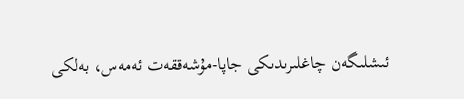ئىشلىگەن چاغلىرىدىكى جاپا-مۇشەققەت ئەمەس، بەلكى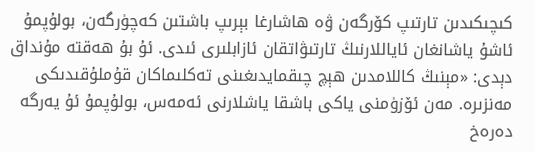كىچىكىدىن تارتىپ كۆرگەن ۋە ھاشارغا بېرىپ باشتىن كەچۈرگەن، بولۇپمۇ ئاشۇ ياشانغان ئاياللارنىڭ تارتىۋاتقان ئازابلىرى ئىدى. ئۇ بۇ ھەقتە مۇنداق دېدى: «مېنىڭ كاللامدىن ھېچ چىقمايدىغىنى تەكلىماكان قۇملۇقىدىكى مەنزىرە. مەن ئۆزۈمنى ياكى باشقا ياشلارنى ئەمەس، بولۇپمۇ ئۇ يەرگە دەرەخ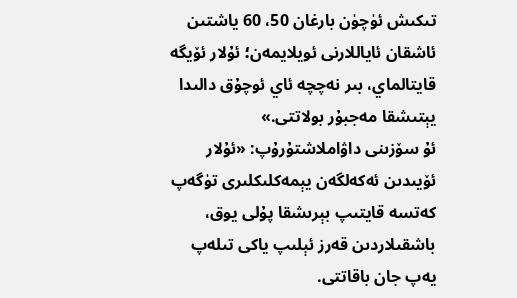تىكىش ئۈچۈن بارغان 50، 60 ياشتىن ئاشقان ئاياللارنى ئويلايمەن؛ ئۇلار ئۆيگە قايتالماي، بىر نەچچە ئاي ئوچۇق دالىدا يېتىشقا مەجبۇر بولاتتى.»
ئۇ سۆزىنى داۋاملاشتۇرۇپ: «ئۇلار ئۆيىدىن ئەكەلگەن يېمەكلىكلىرى تۈگەپ كەتسە قايتىپ بېرىشقا پۇلى يوق، باشقىلاردىن قەرز ئېلىپ ياكى تىلەپ يەپ جان باقاتتى.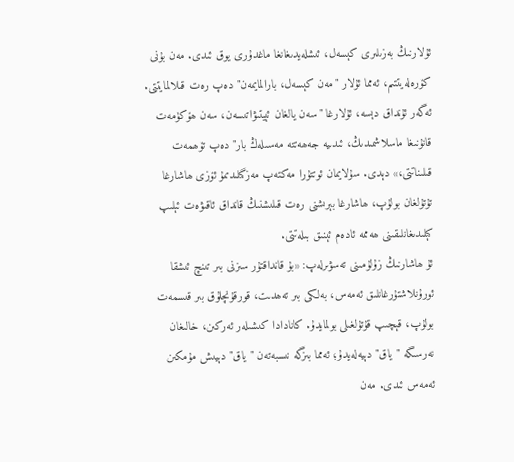ئۇلارنىڭ بەزىلىرى كېسەل، ئىشلەيدىغانغا ماغدۇرى يوق ئىدى. مەن بۇنى كۆرەلەيتتىم، ئەمما ئۇلار "مەن كېسەل، بارالمايمەن" دەپ رەت قىلالمايتتى. ئەگەر ئۇنداق دېسە، ئۇلارغا "سەن يالغان ئېيتىۋاتىسەن، سەن ھۆكۈمەت قانۇنىغا ماسلاشمىدىڭ، ئىدىيە جەھەتتە مەسىلەڭ بار" دەپ تۆھمەت قىلىناتتى،» دېدى. سۇلايمان ئوتتۇرا مەكتەپ مەزگىلىدىمۇ ئۆزى ھاشارغا تۇتۇلغان بولۇپ، ھاشارغا بېرىشنى رەت قىلىشنىڭ قانداق ئاقىۋەت ئېلىپ كېلىدىغانلىقىنى ھەممە ئادەم ئېنىق بىلەتتى.
ئۇ ھاشارنىڭ زۇلۇمىنى تەسۋىرلەپ: «بۇ قانداقتۇر سىزنى بىر تىنچ ئىشقا ئورۇنلاشتۇرغانلىق ئەمەس، بەلكى بىر تەھدىت، قورقۇنچلۇق بىر قىسمەت بولۇپ، قېچىپ قۇتۇلغىلى بولمايدۇ. كانادادا كىشىلەر ئەركىن، خالىغان نەرسىگە "ياق" دېيەلەيدۇ؛ ئەمما بىزگە نىسبەتەن "ياق" دېيىش مۇمكىن ئەمەس ئىدى. مەن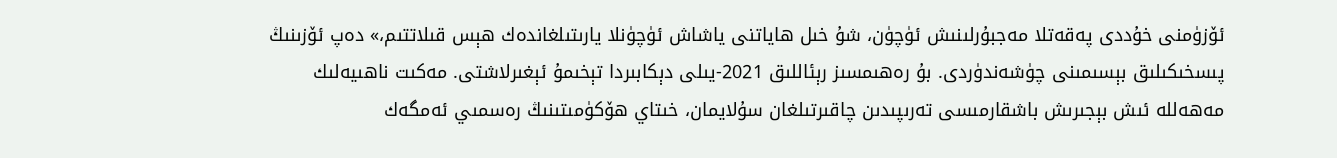ئۆزۈمنى خۇددى پەقەتلا مەجبۇرلىنىش ئۈچۈن، شۇ خىل ھاياتنى ياشاش ئۈچۈنلا يارىتىلغاندەك ھېس قىلاتتىم،» دەپ ئۆزىنىڭ پىسخىكىلىق بېسىمىنى چۈشەندۈردى. بۇ رەھىمسىز رېئاللىق 2021-يىلى دېكابىردا تېخىمۇ ئېغىرلاشتى. مەكىت ناھىيەلىك مەھەللە ئىش بېجىرىش باشقارمىسى تەرىپىدىن چاقىرتىلغان سۇلايمان، خىتاي ھۆكۈمىتىنىڭ رەسمىي ئەمگەك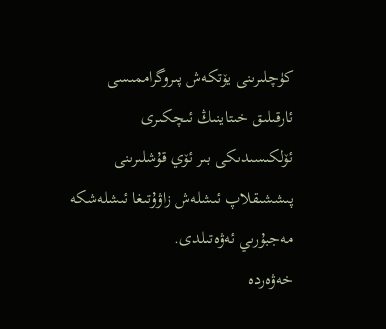كۈچلىرىنى يۆتكەش پىروگراممىسى ئارقىلىق خىتاينىڭ ئىچكىرى ئۆلكىسىدىكى بىر ئۆي قۇشلىرىنى پىششىقلاپ ئىشلەش زاۋۇتىغا ئىشلەشكە مەجبۇرىي ئەۋەتىلدى.
خەۋەردە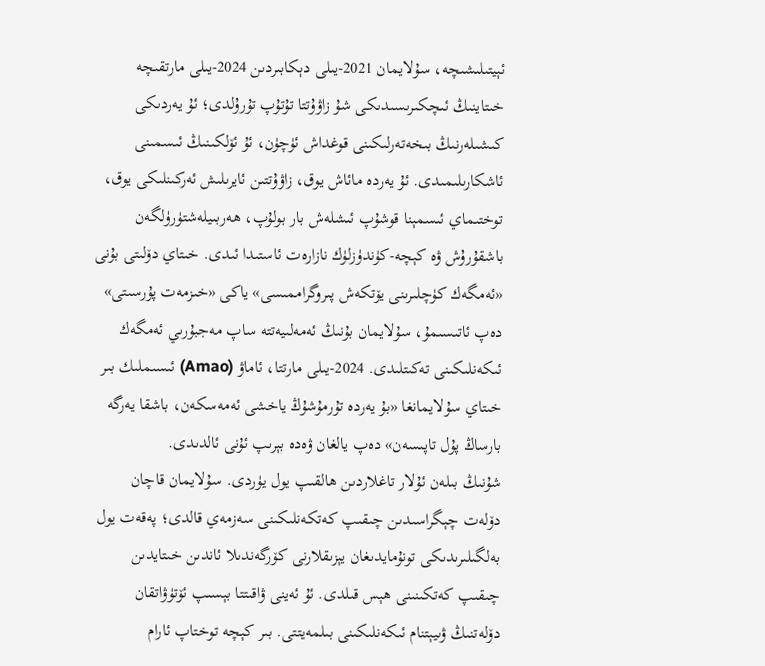ئېيتىلىشىچە، سۇلايمان 2021-يىلى دېكابىردىن 2024-يىلى مارتقىچە خىتاينىڭ ئىچكىرىسىدىكى شۇ زاۋۇتتا تۇتۇپ تۇرۇلدى؛ ئۇ يەردىكى كىشىلەرنىڭ بىخەتەرلىكىنى قوغداش ئۈچۈن، ئۇ ئۆلكىنىڭ ئىسمىنى ئاشكارىلىمىدى. ئۇ يەردە مائاش يوق، زاۋۇتتىن ئايرىلىش ئەركىنلىكى يوق، توختىماي ئىسمېنا قوشۇپ ئىشلەش بار بولۇپ، ھەربىيلەشتۈرۈلگەن باشقۇرۇش ۋە كېچە-كۈندۈزلۈك نازارەت ئاستىدا ئىدى. خىتاي دۆلىتى بۇنى «ئەمگەك كۈچلىرىنى يۆتكەش پىروگراممىسى» ياكى «خىزمەت پۇرسىتى» دەپ ئاتىسىمۇ، سۇلايمان بۇنىڭ ئەمەلىيەتتە ساپ مەجبۇرىي ئەمگەك ئىكەنلىكىنى تەكىتلىدى. 2024-يىلى مارتتا، ئاماۋ (Amao) ئىسىملىك بىر خىتاي سۇلايمانغا «بۇ يەردە تۇرمۇشۇڭ ياخشى ئەمەسكەن، باشقا يەرگە بارساڭ پۇل تاپىسەن» دەپ يالغان ۋەدە بېرىپ ئۇنى ئالدىدى.
شۇنىڭ بىلەن ئۇلار تاغلاردىن ھالقىپ يول يۈردى. سۇلايمان قاچان دۆلەت چېگراسىدىن چىقىپ كەتكەنلىكىنى سەزمەي قالدى؛ پەقەت يول بەلگىلىرىدىكى تونۇمايدىغان يېزىقلارنى كۆرگەندىلا ئاندىن خىتايدىن چىقىپ كەتكىنىنى ھېس قىلدى. ئۇ ئەينى ۋاقىتتا بېسىپ ئۆتۈۋاتقان دۆلەتنىڭ ۋىيېتنام ئىكەنلىكىنى بىلمەيتتى. بىر كېچە توختاپ ئارام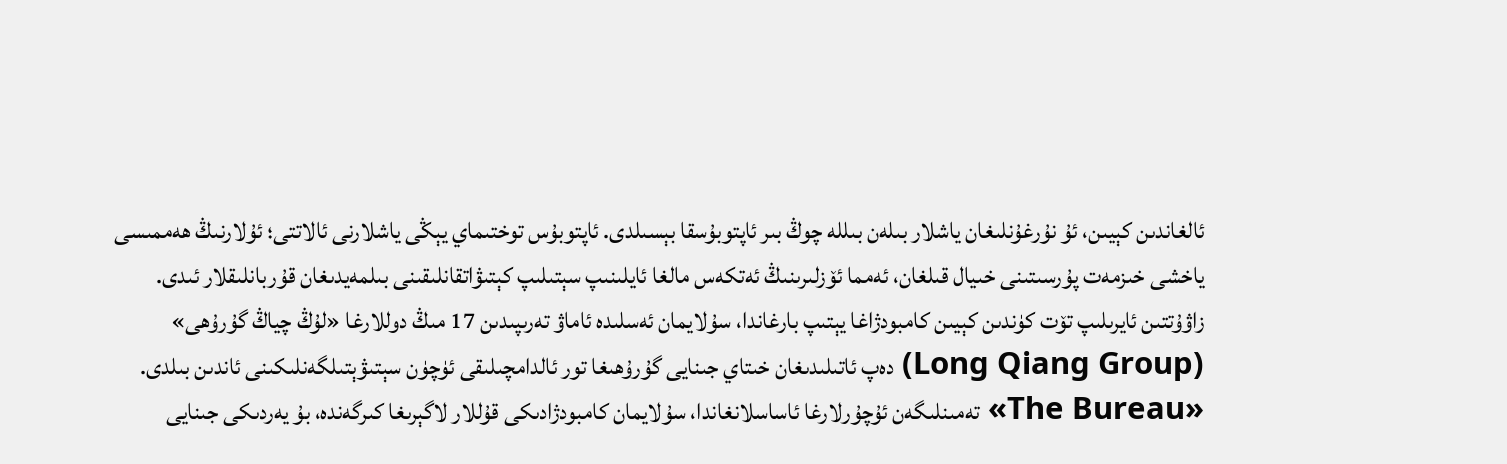ئالغاندىن كېيىن، ئۇ نۇرغۇنلىغان ياشلار بىلەن بىللە چوڭ بىر ئاپتوبۇسقا بېسىلدى. ئاپتوبۇس توختىماي يېڭى ياشلارنى ئالاتتى؛ ئۇلارنىڭ ھەممىسى ياخشى خىزمەت پۇرسىتىنى خىيال قىلغان، ئەمما ئۆزلىرىنىڭ ئەتكەس مالغا ئايلىنىپ سېتىلىپ كېتىۋاتقانلىقىنى بىلمەيدىغان قۇربانلىقلار ئىدى. زاۋۇتتىن ئايرىلىپ تۆت كۈندىن كېيىن كامبودژاغا يېتىپ بارغاندا، سۇلايمان ئەسلىدە ئاماۋ تەرىپىدىن 17 مىڭ دوللارغا «لۇڭ چياڭ گۇرۇھى» (Long Qiang Group) دەپ ئاتىلىدىغان خىتاي جىنايى گۇرۇھىغا تور ئالدامچىلىقى ئۈچۈن سېتىۋېتىلگەنلىكىنى ئاندىن بىلدى.
«The Bureau» تەمىنلىگەن ئۇچۇرلارغا ئاساسلانغاندا، سۇلايمان كامبودژادىكى قۇللار لاگېرىغا كىرگەندە، بۇ يەردىكى جىنايى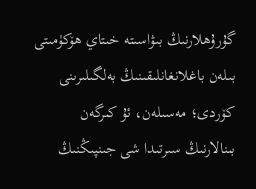گۇرۇھلارنىڭ بىۋاسىتە خىتاي ھۆكۈمىتى بىلەن باغلانغانلىقىنىڭ بەلگىلىرىنى كۆردى؛ مەسىلەن، ئۇ كىرگەن بىنالارنىڭ سىرتىدا شى جىنپىڭنىڭ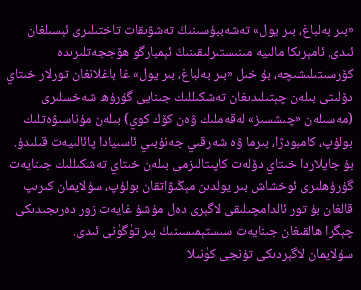«بىر بەلباغ، بىر يول» تەشەببۇسىنىڭ تەشۋىقات تاختىلىرى ئېسىلغان ئىدى. ئامېرىكا مالىيە مىنىستىرلىقىنىڭ ئېمبارگو ھۆججەتلىرىدە كۆرسىتىلىشىچە، بۇ خىل «بىر بەلباغ، بىر يول» غا باغلانغان تورلار خىتاي دۆلىتى بىلەن چېتىلىدىغان تەشكىللىك جىنايى گۇرۇھ شەخسلىرى (مەسىلەن «چىشسىز» لەقەملىك ۋەن كۆك كوي) بىلەن مۇناسىۋەتلىك بولۇپ، كامبودژا، بىرما ۋە شەرقىي جەنۇبىي ئاسىيادا پائالىيەت قىلىدۇ. بۇ جايلاردا خىتاي دۆلەت كاپىتالىزمى بىلەن خىتاي تەشكىللىك جىنايەت گۇرۇھلىرى ئوخشاش بىر يولدىن مېڭىۋاتقان بولۇپ، سۇلايمان كىرىپ قالغان بۇ تور ئالدامچىلىقى لاگېرى دەل مۇشۇ غايەت زور دەرىجىدىكى چېگرا ھالقىغان جىنايەت سىستېمىسىنىڭ بىر تۈگۈنى ئىدى.
سۇلايمان لاگېردىكى تۇنجى كۈنىلا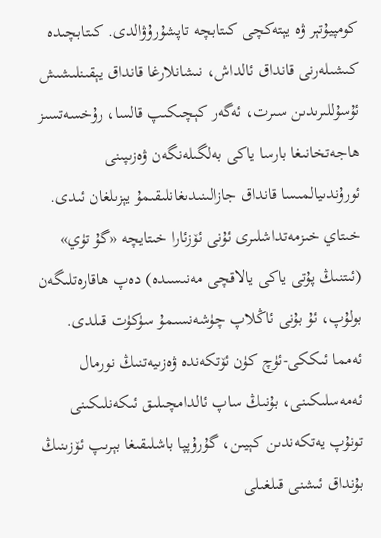كومپيۇتېر ۋە يېتەكچى كىتابچە تاپشۇرۇۋالدى. كىتابچىدە كىشىلەرنى قانداق ئالداش، نىشانلارغا قانداق يېقىنلىشىش ئۇسۇللىرىدىن سىرت، ئەگەر كېچىكىپ قالسا، رۇخسەتسىز ھاجەتخانىغا بارسا ياكى بەلگىلەنگەن ۋەزىپىنى ئورۇندىيالمىسا قانداق جازالىنىدىغانلىقىمۇ يېزىلغان ئىدى. خىتاي خىزمەتداشلىرى ئۇنى ئۆزئارا خىتايچە «گۇ تۈي» (ئىتنىڭ پۇتى ياكى يالاقچى مەنىسىدە) دەپ ھاقارەتلىگەن بولۇپ، ئۇ بۇنى ئاڭلاپ چۈشەنسىمۇ سۈكۈت قىلدى. ئەمما ئىككى-ئۈچ كۈن ئۆتكەندە ۋەزىيەتنىڭ نورمال ئەمەسلىكىنى، بۇنىڭ ساپ ئالدامچىلىق ئىكەنلىكىنى تونۇپ يەتكەندىن كېيىن، گۇرۇپپا باشلىقىغا بېرىپ ئۆزىنىڭ بۇنداق ئىشنى قىلغىلى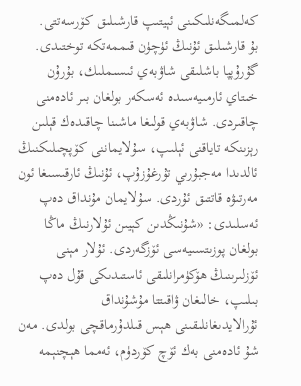كەلمىگەنلىكىنى ئېيتىپ قارشىلىق كۆرسەتتى.
بۇ قارشىلىق ئۇنىڭ ئۈچۈن قىممەتكە توختىدى. گۇرۇپپا باشلىقى شاۋبەي ئىسىملىك، بۇرۇن خىتاي ئارمىيەسىدە ئەسكەر بولغان بىر ئادەمنى چاقىردى. شاۋبەي قولىغا ماشىنا چاقىدەك قېلىن رېزىنكە تاياقنى ئېلىپ، سۇلايماننى كۆپچىلىكنىڭ ئالدىدا مەجبۇرىي تۇرغۇزۇپ، ئۇنىڭ ئارقىسىغا ئون مەرتىۋە قاتتىق ئۇردى. سۇلايمان مۇنداق دەپ ئەسلىدى: «شۇنىڭدىن كېيىن ئۇلارنىڭ ماڭا بولغان پوزىتسىيەسى ئۆزگەردى. ئۇلار مېنى ئۆزلىرىنىڭ ھۆكۈمرانلىقى ئاستىدىكى قۇل دەپ بىلىپ، خالىغان ۋاقىتتا مۇشۇنداق ئۇرالايدىغانلىقىنى ھېس قىلدۇرماقچى بولدى. مەن شۇ ئادەمنى بەك ئۆچ كۆردۈم، ئەمما ھېچنېمە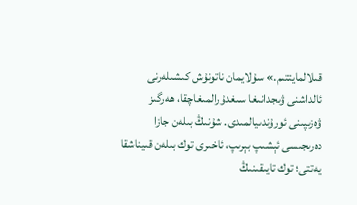قىلالمايتتىم.» سۇلايمان ناتونۇش كىشىلەرنى ئالداشنى ۋىجدانىغا سىغدۇرالمىغاچقا، ھەرگىز ۋەزىپىنى ئورۇندىيالمىدى. شۇنىڭ بىلەن جازا دەرىجىسى ئېشىپ بېرىپ، ئاخىرى توك بىلەن قىيناشقا يەتتى؛ توك تايىقىنىڭ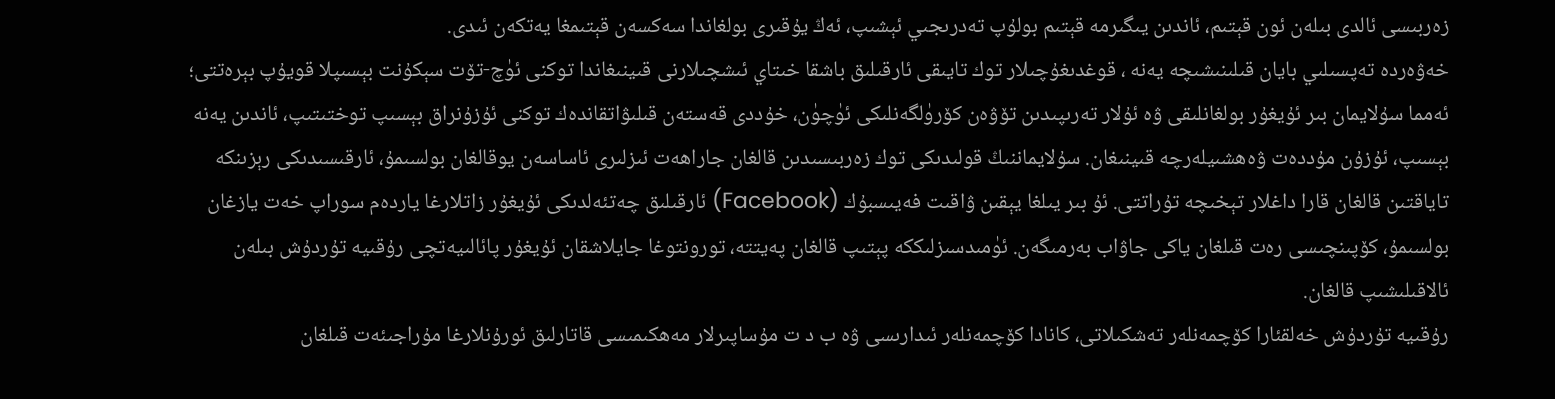زەربىسى ئالدى بىلەن ئون قېتىم، ئاندىن يىگىرمە قېتىم بولۇپ تەدرىجىي ئېشىپ، ئەڭ يۇقىرى بولغاندا سەكسەن قېتىمغا يەتكەن ئىدى.
خەۋەردە تەپسىلىي بايان قىلىنىشىچە يەنە ، قوغدىغۇچىلار توك تايىقى ئارقىلىق باشقا خىتاي ئىشچىلارنى قىينىغاندا توكنى ئۈچ-تۆت سېكۇنت بېسىپلا قويۇپ بېرەتتى؛ ئەمما سۇلايمان بىر ئۇيغۇر بولغانلىقى ۋە ئۇلار تەرىپىدىن تۆۋەن كۆرۈلگەنلىكى ئۈچۈن، خۇددى قەستەن قىلىۋاتقاندەك توكنى ئۇزۇنراق بېسىپ توختىتىپ، ئاندىن يەنە بېسىپ، ئۇزۇن مۇددەت ۋەھشىيلەرچە قىينىغان. سۇلايماننىڭ قولىدىكى توك زەربىسىدىن قالغان جاراھەت ئىزلىرى ئاساسەن يوقالغان بولسىمۇ، ئارقىسىدىكى رېزىنكە تاياقتىن قالغان قارا داغلار تېخىچە تۇراتتى. ئۇ بىر يىلغا يېقىن ۋاقىت فەيىسبۇك (Facebook) ئارقىلىق چەتئەلدىكى ئۇيغۇر زاتلارغا ياردەم سوراپ خەت يازغان بولسىمۇ، كۆپىنچىسى رەت قىلغان ياكى جاۋاب بەرمىگەن. ئۈمىدسىزلىككە پېتىپ قالغان پەيتتە، تورونتوغا جايلاشقان ئۇيغۇر پائالىيەتچى رۇقىيە تۇردۇش بىلەن ئالاقىلىشىپ قالغان.
رۇقىيە تۇردۇش خەلقئارا كۆچمەنلەر تەشكىلاتى، كانادا كۆچمەنلەر ئىدارىسى ۋە ب د ت مۇساپىرلار مەھكىمىسى قاتارلىق ئورۇنلارغا مۇراجىئەت قىلغان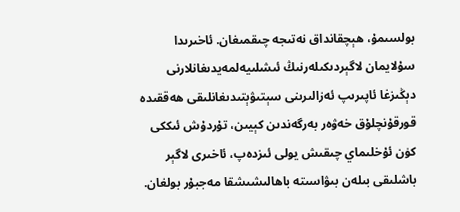بولسىمۇ، ھېچقانداق نەتىجە چىقمىغان. ئاخىرىدا سۇلايمان لاگېردىكىلەرنىڭ ئىشلىيەلمەيدىغانلارنى دېڭىزغا ئاپىرىپ ئەزالىرىنى سېتىۋېتىدىغانلىقى ھەققىدە قورقۇنچلۇق خەۋەر بەرگەندىن كېيىن، تۇردۇش ئىككى كۈن ئۇخلىماي چىقىش يولى ئىزدەپ، ئاخىرى لاگېر باشلىقى بىلەن بىۋاسىتە باھالىشىشقا مەجبۇر بولغان.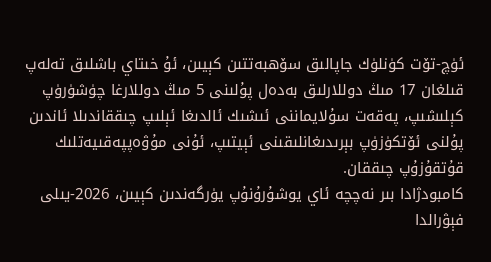ئۈچ-تۆت كۈنلۈك جاپالىق سۆھبەتتىن كېيىن، ئۇ خىتاي باشلىق تەلەپ قىلغان 17 مىڭ دوللارلىق بەدەل پۇلىنى 5 مىڭ دوللارغا چۈشۈرۈپ كېلىشىپ، پەقەت سۇلايماننى ئىشىك ئالدىغا ئېلىپ چىققاندىلا ئاندىن پۇلنى ئۆتكۈزۈپ بېرىدىغانلىقىنى ئېيتىپ، ئۇنى مۇۋەپپەقىيەتلىك قۇتقۇزۇپ چىققان.
كامبودژادا بىر نەچچە ئاي يوشۇرۇنۇپ يۈرگەندىن كېيىن، 2026-يىلى فېۋرالدا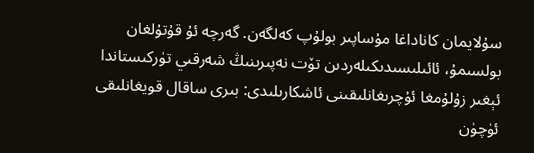سۇلايمان كاناداغا مۇساپىر بولۇپ كەلگەن. گەرچە ئۇ قۇتۇلغان بولسىمۇ، ئائىلىسىدىكىلەردىن تۆت نەپىرىنىڭ شەرقىي تۈركىستاندا ئېغىر زۇلۇمغا ئۇچرىغانلىقىنى ئاشكارىلىدى: بىرى ساقال قويغانلىقى ئۈچۈن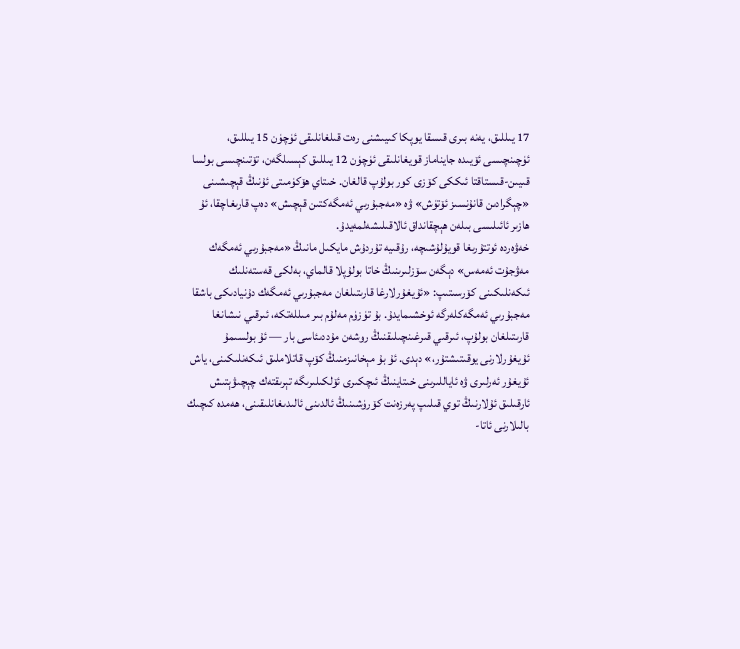17 يىللىق، يەنە بىرى قىسقا يوپكا كىيىشنى رەت قىلغانلىقى ئۈچۈن 15 يىللىق، ئۈچىنچىسى ئۆيىدە جايناماز قويغانلىقى ئۈچۈن 12 يىللىق كېسىلگەن، تۆتىنچىسى بولسا قىيىن-قىستاقتا ئىككى كۆزى كور بولۇپ قالغان. خىتاي ھۆكۈمىتى ئۇنىڭ قېچىشىنى «چېگرادىن قانۇنسىز ئۆتۈش» ۋە «مەجبۇرىي ئەمگەكتىن قېچىش» دەپ قارىغاچقا، ئۇ ھازىر ئائىلىسى بىلەن ھېچقانداق ئالاقىلىشەلمەيدۇ.
خەۋەردە ئوتتۇرىغا قويۇلۇشىچە، رۇقىيە تۇردۇش مايكىل مانىڭ «مەجبۇرىي ئەمگەك مەۋجۇت ئەمەس» دېگەن سۆزلىرىنىڭ خاتا بولۇپلا قالماي، بەلكى قەستەنلىك ئىكەنلىكىنى كۆرسىتىپ: «ئۇيغۇرلارغا قارىتىلغان مەجبۇرىي ئەمگەك دۇنيادىكى باشقا مەجبۇرىي ئەمگەكلەرگە ئوخشىمايدۇ. بۇ تۈزۈم مەلۇم بىر مىللەتكە، ئىرقىي نىشانغا قارىتىلغان بولۇپ، ئىرقىي قىرغىنچىلىقنىڭ روشەن مۇددىئاسى بار — ئۇ بولسىمۇ ئۇيغۇرلارنى يوقىتىشتۇر،» دېدى. ئۇ بۇ مېخانىزمنىڭ كۆپ قاتلاملىق ئىكەنلىكىنى، ياش ئۇيغۇر ئەرلىرى ۋە ئاياللىرىنى خىتاينىڭ ئىچكىرى ئۆلكىلىرىگە تېرىقتەك چېچىۋېتىش ئارقىلىق ئۇلارنىڭ توي قىلىپ پەرزەنت كۆرۈشىنىڭ ئالدىنى ئالىدىغانلىقىنى، ھەمدە كىچىك بالىلارنى ئاتا-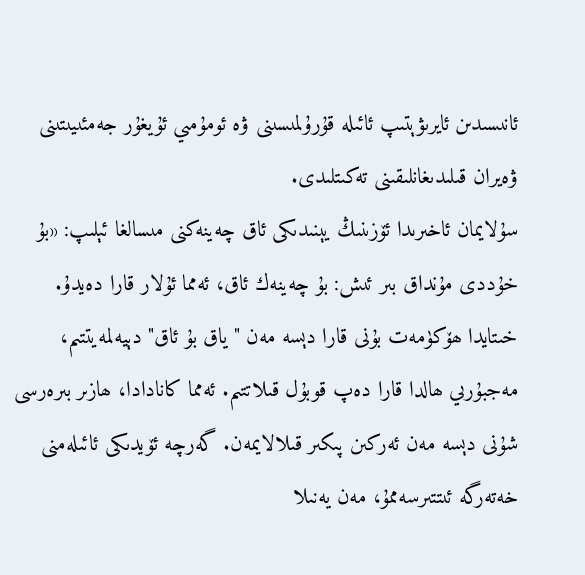ئانىسىدىن ئايرىۋېتىپ ئائىلە قۇرۇلمىسىنى ۋە ئومۇمىي ئۇيغۇر جەمئىيىتىنى ۋەيران قىلىدىغانلىقىنى تەكىتلىدى.
سۇلايمان ئاخىرىدا ئۆزىنىڭ يېنىدىكى ئاق چەينەكنى مىسالغا ئېلىپ: «بۇ خۇددى مۇنداق بىر ئىش: بۇ چەينەك ئاق، ئەمما ئۇلار قارا دەيدۇ. خىتايدا ھۆكۈمەت بۇنى قارا دېسە مەن "ياق بۇ ئاق" دېيەلمەيتتىم، مەجبۇرىي ھالدا قارا دەپ قوبۇل قىلاتتىم. ئەمما كانادادا، ھازىر بىرەرسى شۇنى دېسە مەن ئەركىن پىكىر قىلالايمەن. گەرچە ئۆيدىكى ئائىلەمنى خەتەرگە ئىتتىرسەممۇ، مەن يەنىلا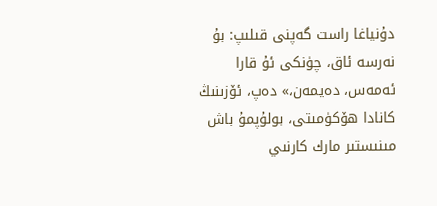دۇنياغا راست گەپنى قىلىپ: بۇ نەرسە ئاق، چۈنكى ئۇ قارا ئەمەس، دەيمەن،» دەپ، ئۆزىنىڭ كانادا ھۆكۈمىتى، بولۇپمۇ باش مىنىستىر مارك كارنىي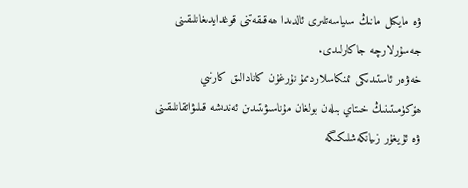ۋە مايكىل مانىڭ سىياسەتلىرى ئالدىدا ھەقىقەتنى قوغدايدىغانلىقىنى جەسۇرلارچە جاكارلىدى.
خەۋەر ئاستىدىكى ئىنكاسلاردىمۇ نۇرغۇن كانادالىق كارنىي ھۆكۈمىتىنىڭ خىتاي بىلەن بولغان مۇناسىۋىتىدىن ئەندىشە قىلىۋاتقانلىقىنى ۋە ئۇيغۇر زىيانكەشلىكىگە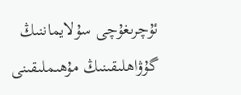ئۇچرىغۇچى سۇلايماننىڭ گۇۋاھلىقىنىڭ مۇھىملىقىنى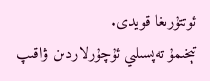ئوتتۇرىغا قويدى.
تېخىمۇ تەپسىلىي ئۇچۇرلاردىن ۋاقىپ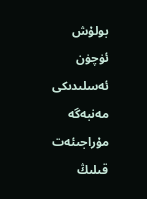بولۇش ئۈچۈن ئەسلىدىكى مەنبەگە مۇراجىئەت قىلىڭ